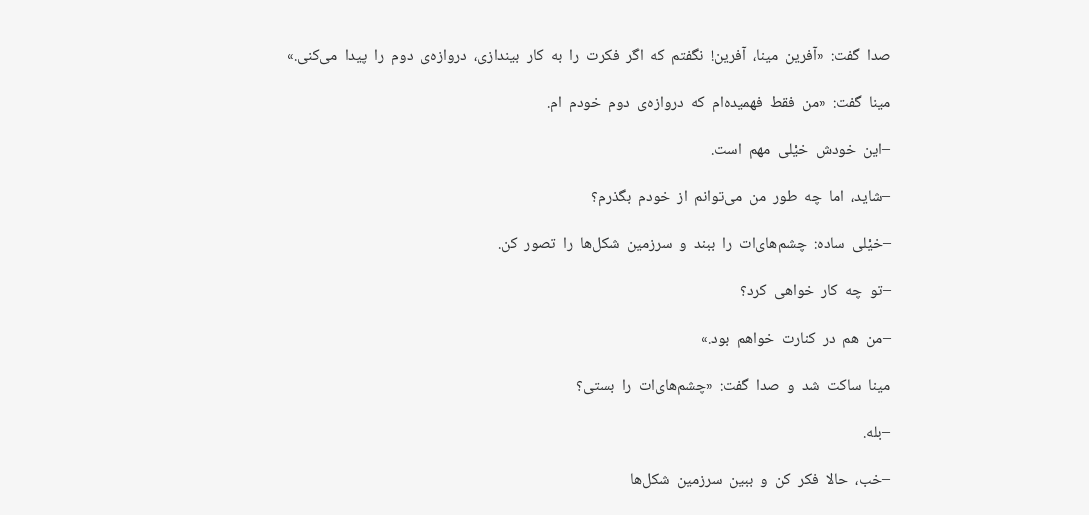صدا  گفت:  «آفرين  مينا،  آفرين!  نگفتم  که  اگر  فکرت  را  به  کار  بيندازی،  دروازه‌ی  دوم  را  پيدا  می‌کنی.»

مينا  گفت:  «من  فقط  فهميده‌ام  که  دروازه‌ی  دوم  خودم  ام.

–اين  خودش  خيْلی  مهم  است.

–شايد،  اما  چه  طور  من  می‌توانم  از  خودم  بگذرم؟

–خيْلی  ساده:  چشم‌های‌ات  را  ببند  و  سرزمين  شکل‌ها  را  تصور  کن.

–تو  چه  کار  خواهی  کرد؟

–من  هم  در  کنارت  خواهم  بود.»

مينا  ساکت  شد  و  صدا  گفت:  «چشم‌های‌ات  را  بستی؟

–بله.

–خب،  حالا  فکر  کن  و  ببين  سرزمين  شکل‌ها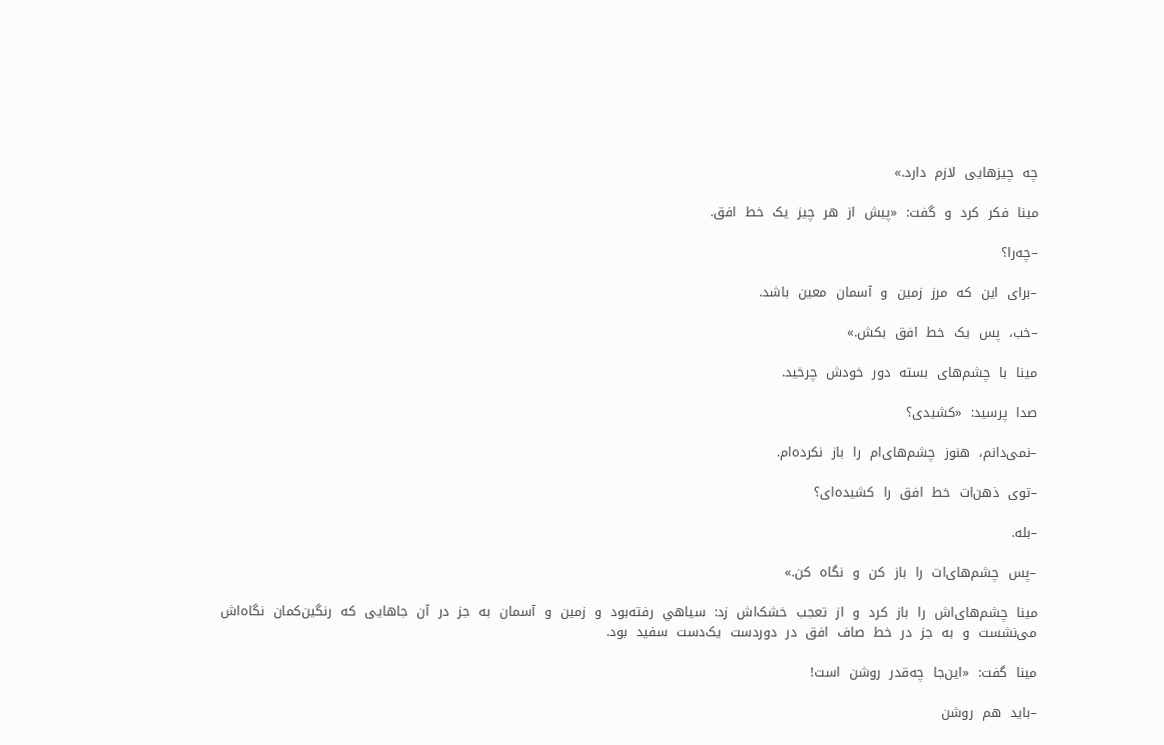چه  چيزهايی  لازم  دارد.»

مينا  فکر  کرد  و  گفت:  «پيش  از  هر  چيز  يک  خط  افق.

–چه‌را؟

–برای  اين  که  مرز  زمين  و  آسمان  معين  باشد.

–خب،  پس  يک  خط  افق  بکش.»

مينا  با  چشم‌های  بسته  دور  خودش  چرخيد.

صدا  پرسيد:  «کشيدی؟

–نمی‌دانم،  هنوز  چشم‌های‌ام  را  باز  نکرده‌ام.

–توی  ذهن‌ات  خط  افق  را  کشيده‌ای؟

–بله.

–پس  چشم‌های‌ات  را  باز  کن  و  نگاه  کن.»

مينا  چشم‌های‌اش  را  باز  کرد  و  از  تعجب  خشک‌اش  زد:  سياهي  رفته‌بود  و  زمين  و  آسمان  به  جز  در  آن  جاهايی  که  رنگين‌کمان  نگاه‌اش  می‌نشست  و  به  جز  در  خط  صاف  افق  در  دوردست  يک‌دست  سفيد  بود.

مينا  گفت:  «اين‌جا  چه‌قدر  روشن  است!

–بايد  هم  روشن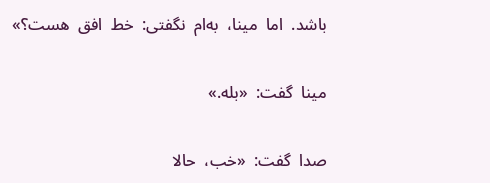باشد.  اما  مينا،  به‌ام  نگفتی:  خط  افق  هست؟»

مينا  گفت:  «بله.»

صدا  گفت:  «خب،  حالا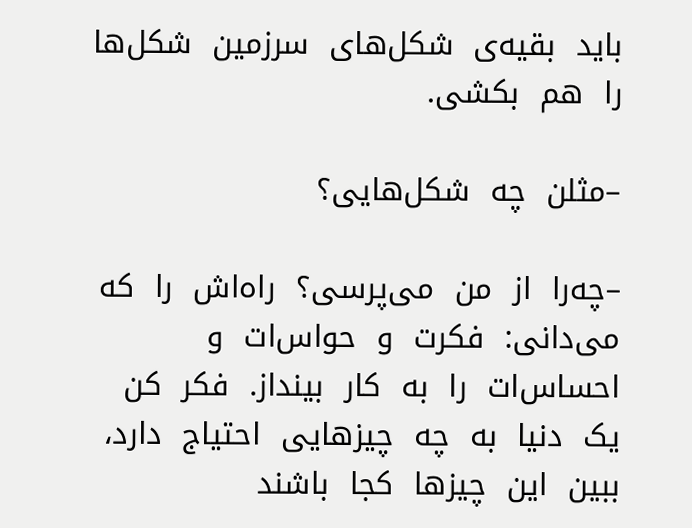بايد  بقيه‌ی  شکل‌های  سرزمين  شکل‌ها  را  هم  بکشی.

–مثلن  چه  شکل‌هايی؟

–چه‌را  از  من  می‌پرسی؟  راه‌اش  را  که  می‌دانی:  فکرت  و  حواس‌ات  و  احساس‌ات  را  به  کار  بينداز.  فکر  کن  يک  دنيا  به  چه  چيزهايی  احتياج  دارد،  ببين  اين  چيزها  کجا  باشند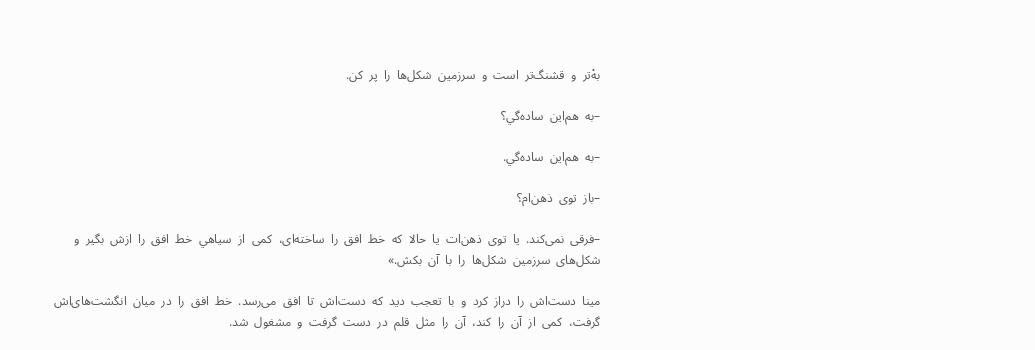به‌ْتر  و  قشنگ‌تر  است  و  سرزمين  شکل‌ها  را  پر  کن.

–به  هم‌اين  ساده‌گي؟

–به  هم‌اين  ساده‌گي.

–باز  توی  ذهن‌ام؟

–فرقی  نمی‌کند.  يا  توی  ذهن‌ات  يا  حالا  که  خط  افق  را  ساخته‌ای،  کمی  از  سياهي  خط  افق  را  ازش  بگير  و  شکل‌های  سرزمين  شکل‌ها  را  با  آن  بکش.»

مينا  دست‌اش  را  دراز  کرد  و  با  تعجب  ديد  که  دست‌اش  تا  افق  می‌رسد.  خط  افق  را  در  ميان  انگشت‌های‌اش  گرفت،  کمی  از  آن  را  کند،  آن  را  مثل  قلم  در  دست  گرفت  و  مشغول  شد.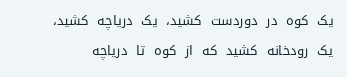يک  کوه  در  دوردست  کشيد،  يک  درياچه  کشيد،  يک  رودخانه  کشيد  که  از  کوه  تا  درياچه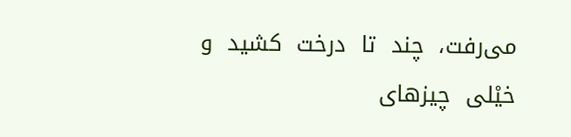می‌رفت،  چند  تا  درخت  کشيد  و  خيْلی  چيزهای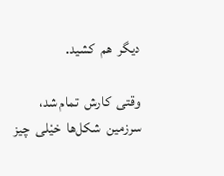ديگر  هم  کشيد.

وقتی  کارش  تمام شد،  سرزمين  شکل‌ها  خيْلی  چيز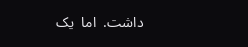داشت.  اما  يک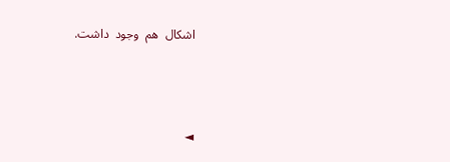اشکال  هم  وجود  داشت.



◄